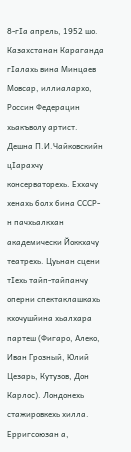8-гIа апрель, 1952 шо. Казахстанан Караганда гIалахь вина Минцаев Мовсар, иллиалархо, Россин Федерацин хьакъволу артист. Дешна П.И.Чайковскийн цIарахчу консерваторехь. Еххачу хенахь болх бина СССР-н пачхьалкхан академически Йоккхачу театрехь. Цуьнан сцени тIехь тайп-тайпанчу оперни спектаклашкахь кхочушйина хьалхара партеш (Фигаро, Алеко, Иван Грозный, Юлий Цезарь, Кутузов, Дон Карлос). Лондонехь стажировкехь хилла.
Ерригсоюзан а,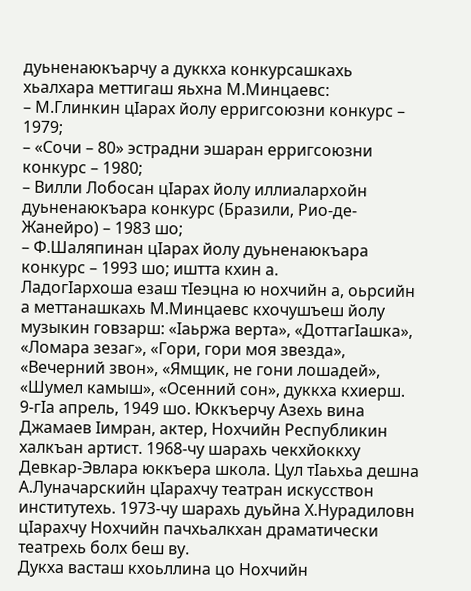дуьненаюкъарчу а дуккха конкурсашкахь хьалхара меттигаш яьхна М.Минцаевс:
– М.Глинкин цIарах йолу ерригсоюзни конкурс – 1979;
– «Сочи – 80» эстрадни эшаран ерригсоюзни конкурс – 1980;
– Вилли Лобосан цIарах йолу иллиалархойн дуьненаюкъара конкурс (Бразили, Рио-де-Жанейро) – 1983 шо;
– Ф.Шаляпинан цIарах йолу дуьненаюкъара конкурс – 1993 шо; иштта кхин а.
ЛадогIархоша езаш тIеэцна ю нохчийн а, оьрсийн а меттанашкахь М.Минцаевс кхочушъеш йолу музыкин говзарш: «Iаьржа верта», «ДоттагIашка», «Ломара зезаг», «Гори, гори моя звезда», «Вечерний звон», «Ямщик, не гони лошадей», «Шумел камыш», «Осенний сон», дуккха кхиерш.
9-гIа апрель, 1949 шо. Юккъерчу Азехь вина Джамаев Iимран, актер, Нохчийн Республикин халкъан артист. 1968-чу шарахь чекхйоккху Девкар-Эвлара юккъера школа. Цул тIаьхьа дешна А.Луначарскийн цIарахчу театран искусствон институтехь. 1973-чу шарахь дуьйна Х.Нурадиловн цIарахчу Нохчийн пачхьалкхан драматически театрехь болх беш ву.
Дукха васташ кхоьллина цо Нохчийн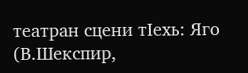театран сцени тIехь: Яго (В.Шекспир,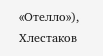«Отелло»), Хлестаков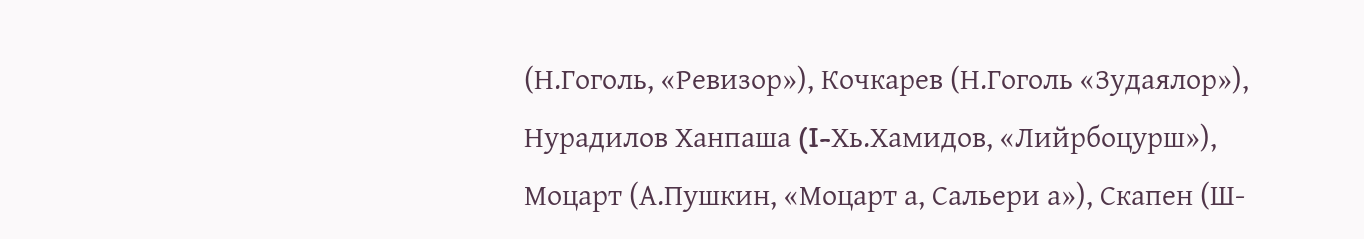(Н.Гоголь, «Ревизор»), Кочкарев (Н.Гоголь «Зудаялор»), Нурадилов Ханпаша (I-Хь.Хамидов, «Лийрбоцурш»), Моцарт (А.Пушкин, «Моцарт а, Сальери а»), Скапен (Ш-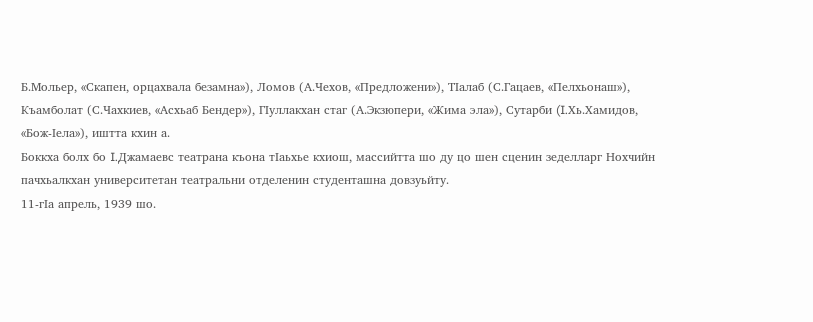Б.Мольер, «Скапен, орцахвала безамна»), Ломов (А.Чехов, «Предложени»), ТIалаб (С.Гацаев, «Пелхьонаш»), Къамболат (С.Чахкиев, «Асхьаб Бендер»), ГIуллакхан стаг (А.Экзюпери, «Жима эла»), Сутарби (I.Хь.Хамидов, «Бож-Iела»), иштта кхин а.
Боккха болх бо I.Джамаевс театрана къона тIаьхье кхиош, массийтта шо ду цо шен сценин зеделларг Нохчийн пачхьалкхан университетан театральни отделенин студенташна довзуьйту.
11-гIа апрель, 1939 шо.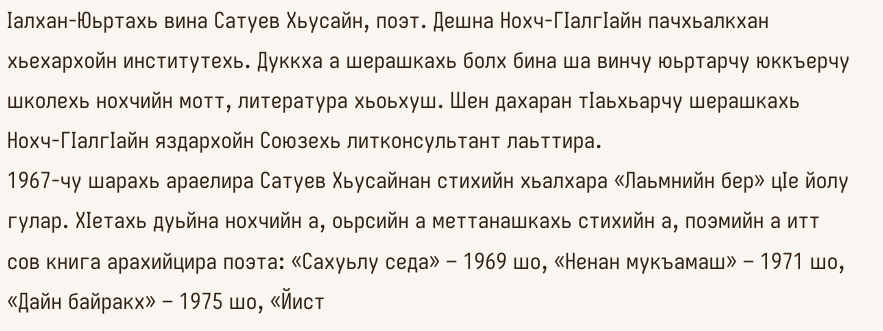Iалхан-Юьртахь вина Сатуев Хьусайн, поэт. Дешна Нохч-ГIалгIайн пачхьалкхан хьехархойн институтехь. Дуккха а шерашкахь болх бина ша винчу юьртарчу юккъерчу школехь нохчийн мотт, литература хьоьхуш. Шен дахаран тIаьхьарчу шерашкахь Нохч-ГIалгIайн яздархойн Союзехь литконсультант лаьттира.
1967-чу шарахь араелира Сатуев Хьусайнан стихийн хьалхара «Лаьмнийн бер» цIе йолу гулар. ХIетахь дуьйна нохчийн а, оьрсийн а меттанашкахь стихийн а, поэмийн а итт сов книга арахийцира поэта: «Сахуьлу седа» – 1969 шо, «Ненан мукъамаш» – 1971 шо, «Дайн байракх» – 1975 шо, «Йист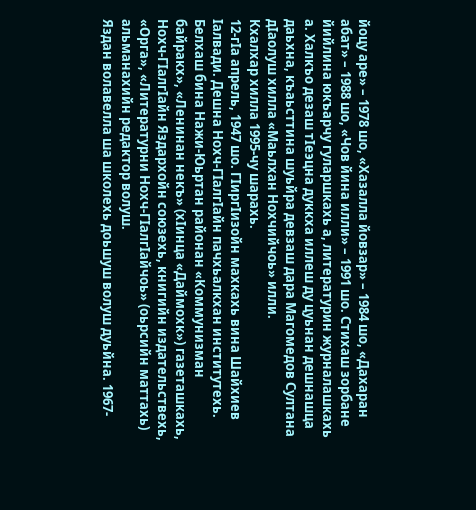йоцу аре» – 1978 шо, «Хазалла йовзар» – 1984 шо, «Дахаран абат» – 1988 шо, «Чов йина илли» – 1991 шо. Стихаш зорбане йийлина юкъарчу гуларшкахь а, литературин журналашкахь а. Халкъо дезаш тIеэцна дуккха иллеш ду цуьнан дешнашца даьхна, къаьсттина шуьйра девзаш дара Магомедов Султана дIаолуш хилла «Маьлхан Нохчийчоь» илли.
Кхалхар хилла 1995-чу шарахь.
12-гIа апрель, 1947 шо. ГIиргIизойн махкахь вина Шайхиев Iалвади. Дешна Нохч-ГIалгIайн пачхьалкхан институтехь. Белхаш бина Нажи-Юьртан районан «Коммунизман байракх», «Ленинан некъ» (хIинца «Даймохк») газеташкахь, Нохч-ГIалгIайн Яздархойн союзехь, книгийн издательствехь, «Орга», «Литературни Нохч-ГIалгIайчоь» (оьрсийн маттахь) альманахийн редактор волуш.
Яздан волавелла ша школехь доьшуш волуш дуьйна. 1967-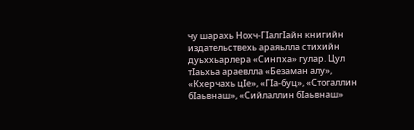чу шарахь Нохч-ГIалгIайн книгийн издательствехь араяьлла стихийн дуьххьарлера «Синпха» гулар. Цул тIаьхьа араевлла «Безаман алу», «Кхерчахь цIе», «ГIа-буц», «Стогаллин бIаьвнаш», «Сийлаллин бIаьвнаш»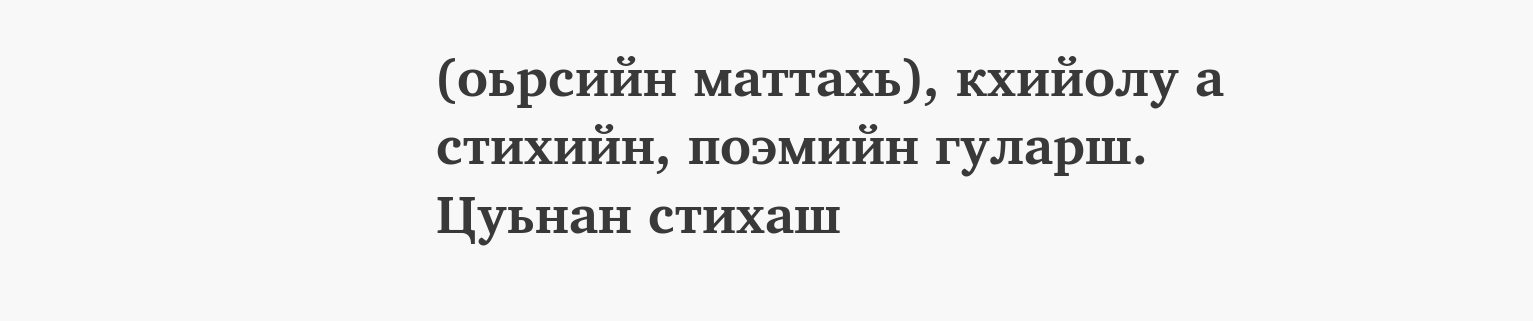(оьрсийн маттахь), кхийолу а стихийн, поэмийн гуларш.
Цуьнан стихаш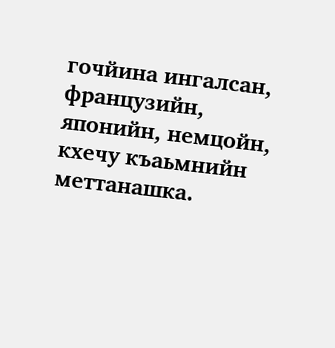гочйина ингалсан, французийн, японийн, немцойн, кхечу къаьмнийн меттанашка.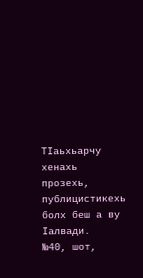ТIаьхьарчу хенахь прозехь, публицистикехь болх беш а ву Iалвади.
№40, шот,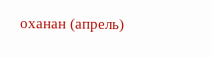оханан (апрель)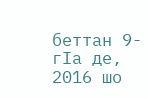беттан 9-гIа де, 2016 шо